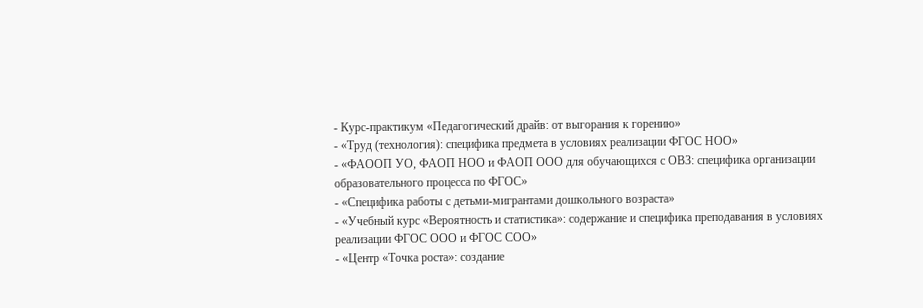- Курс-практикум «Педагогический драйв: от выгорания к горению»
- «Труд (технология): специфика предмета в условиях реализации ФГОС НОО»
- «ФАООП УО, ФАОП НОО и ФАОП ООО для обучающихся с ОВЗ: специфика организации образовательного процесса по ФГОС»
- «Специфика работы с детьми-мигрантами дошкольного возраста»
- «Учебный курс «Вероятность и статистика»: содержание и специфика преподавания в условиях реализации ФГОС ООО и ФГОС СОО»
- «Центр «Точка роста»: создание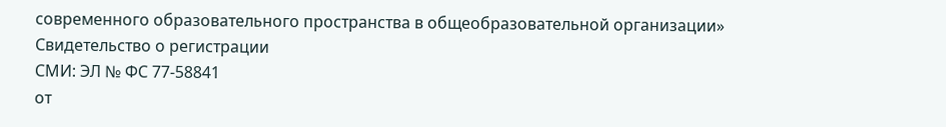современного образовательного пространства в общеобразовательной организации»
Свидетельство о регистрации
СМИ: ЭЛ № ФС 77-58841
от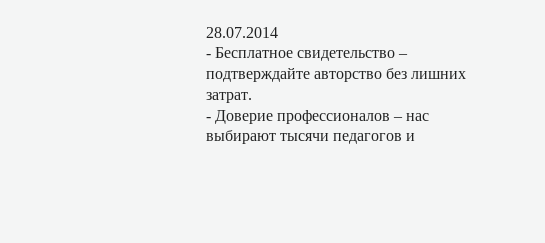28.07.2014
- Бесплатное свидетельство – подтверждайте авторство без лишних затрат.
- Доверие профессионалов – нас выбирают тысячи педагогов и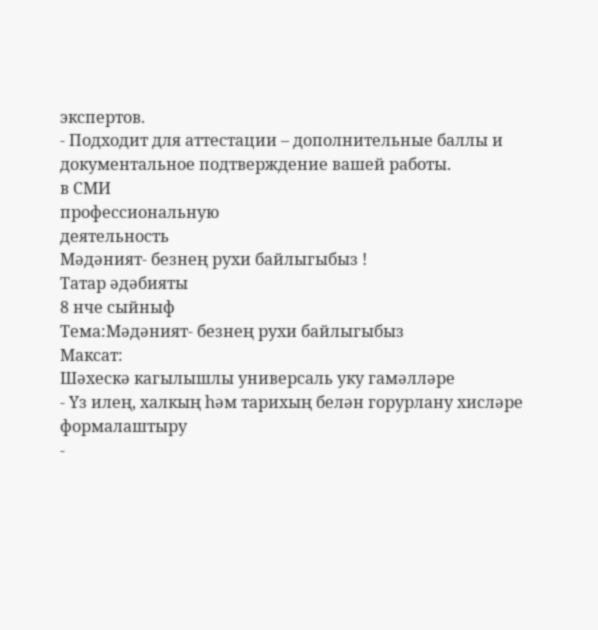экспертов.
- Подходит для аттестации – дополнительные баллы и документальное подтверждение вашей работы.
в СМИ
профессиональную
деятельность
Мәдәният- безнең рухи байлыгыбыз !
Татар әдәбияты
8 нче сыйныф
Тема:Мәдәният- безнең рухи байлыгыбыз
Максат:
Шәхескә кагылышлы универсаль уку гамәлләре
- Үз илең, халкың һәм тарихың белән горурлану хисләре формалаштыру
-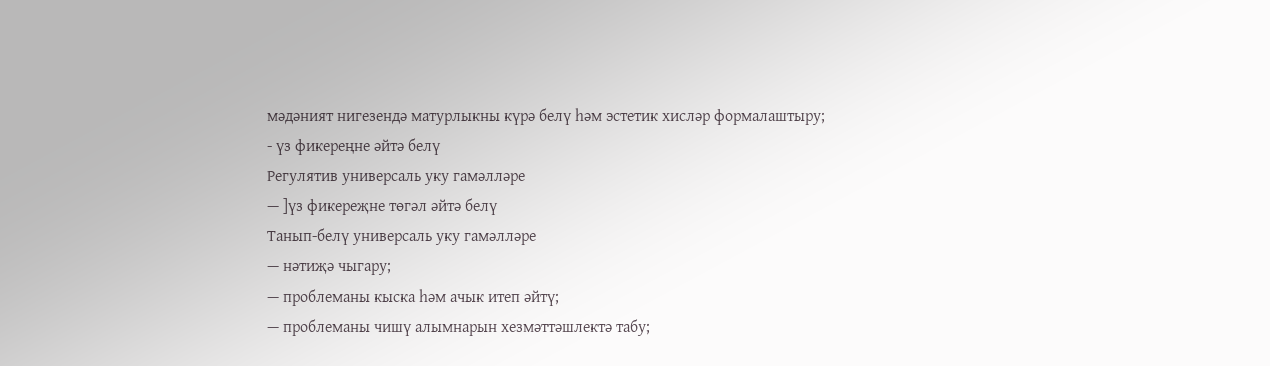мәдәният нигезендә матурлыкны күрә белү һәм эстетик хисләр формалаштыру;
- үз фикереңне әйтә белү
Регулятив универсаль уку гамәлләре
— ]үз фикереҗне төгәл әйтә белү
Танып-белү универсаль уку гамәлләре
— нәтиҗә чыгару;
— проблеманы кыска һәм ачык итеп әйтү;
— проблеманы чишү алымнарын хезмәттәшлектә табу;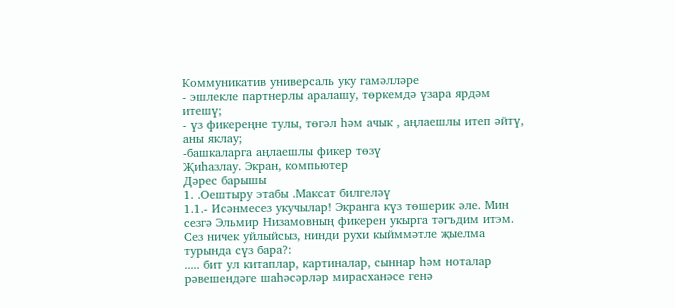Коммуникатив универсаль уку гамәлләре
- эшлекле партнерлы аралашу, төркемдә үзара ярдәм итешү;
- үз фикереңне тулы, төгәл һәм ачык , аңлаешлы итеп әйтү, аны яклау;
-башкаларга аңлаешлы фикер төзү
Җиһазлау. Экран, компьютер
Дәрес барышы
1. .Оештыру этабы .Максат билгеләү
1.1.- Исәнмесез укучылар! Экранга күз төшерик әле. Мин сезгә Эльмир Низамовның фикерен укырга тәгъдим итэм. Сез ничек уйлыйсыз, нинди рухи кыйммәтле җыелма турында сүз бара?:
..... бит ул китаплар, картиналар, сыннар һәм ноталар рәвешендәге шаһәсәрләр мирасханәсе генә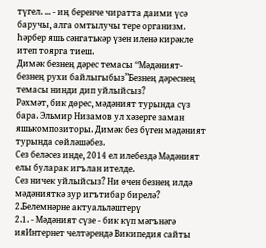түгел. ... - иң беренче чиратта даими үсә баручы, алга омтылучы тере организм. Һәрбер яшь cәнгатькәр үзен иленә кирәкле итеп тоярга тиеш.
Димәк безнең дәрес темасы “Мәдәният- безнең рухи байлыгыбыз”Безнең дәреснең темасы нинди дип уйлыйсыз?
Рәхмәт, бик дөрес, мәдәният турында сүз бара. Эльмир Низамов ул хәзерге заман яшькомпозиторы. Димәк без бүген мәдәният турында сөйләшәбез.
Сез беләсез инде, 2014 ел илебездә Мәдәният елы буларак игълан ителде.
Сез ничек уйлыйсыз? Ни өчен безнең илдә мәдәнияткә зур игътибар бирелә?
2.Белемнәрне актуальләштерү
2.1. - Мәдәният сүзе - бик күп мәгънәгә ияИнтернет челтәрендә Википедия сайты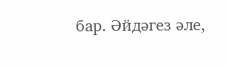бар. Әйдәгез әле,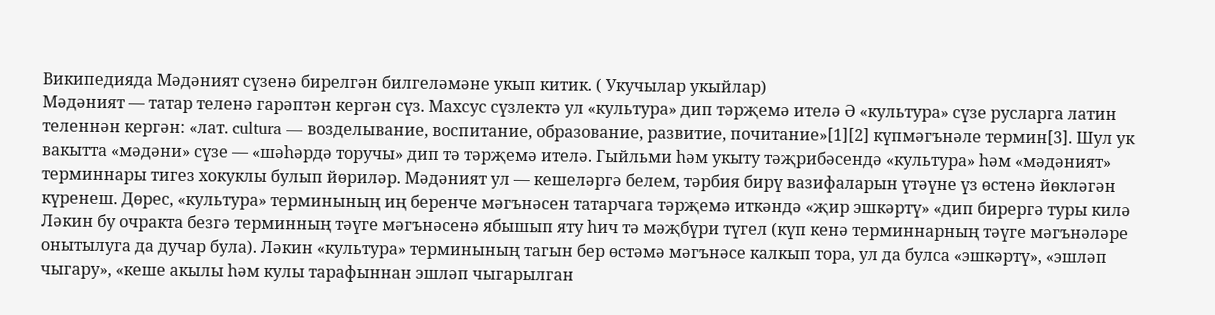Википедияда Мәдәният сүзенә бирелгән билгеләмәне укып китик. ( Укучылар укыйлар)
Мәдәният — татар теленә гарәптән кергән сүз. Махсус сүзлектә ул «культура» дип тәрҗемә ителә Ә «культура» сүзе русларга латин теленнән кергән: «лат. cultura — возделывание, воспитание, образование, развитие, почитание»[1][2] күпмәгънәле термин[3]. Шул ук вакытта «мәдәни» сүзе — «шәһәрдә торучы» дип тә тәрҗемә ителә. Гыйльми һәм укыту тәҗрибәсендә «культура» һәм «мәдәният» терминнары тигез хокуклы булып йөриләр. Мәдәният ул — кешеләргә белем, тәрбия бирү вазифаларын үтәүне үз өстенә йөкләгән күренеш. Дөрес, «культура» терминының иң беренче мәгънәсен татарчага тәрҗемә иткәндә «җир эшкәртү» «дип бирергә туры килә Ләкин бу очракта безгә терминның тәүге мәгънәсенә ябышып яту һич тә мәҗбүри түгел (күп кенә терминнарның тәүге мәгънәләре онытылуга да дучар була). Ләкин «культура» терминының тагын бер өстәмә мәгънәсе калкып тора, ул да булса «эшкәртү», «эшләп чыгару», «кеше акылы һәм кулы тарафыннан эшләп чыгарылган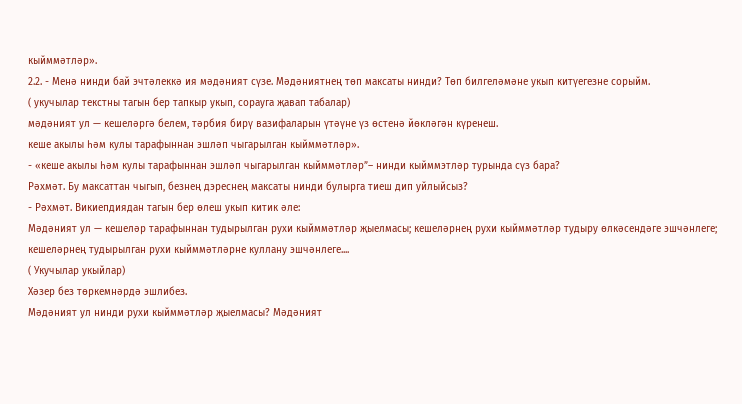кыйммәтләр».
2.2. - Менә нинди бай эчтәлеккә ия мәдәният сүзе. Мәдәниятнең төп максаты нинди? Төп билгеләмәне укып китүегезне сорыйм.
( укучылар текстны тагын бер тапкыр укып, сорауга җавап табалар)
мәдәният ул — кешеләргә белем, тәрбия бирү вазифаларын үтәүне үз өстенә йөкләгән күренеш.
кеше акылы һәм кулы тарафыннан эшләп чыгарылган кыйммәтләр».
- «кеше акылы һәм кулы тарафыннан эшләп чыгарылган кыйммәтләр”– нинди кыйммэтләр турында сүз бара?
Рәхмәт. Бу максаттан чыгып, безнең дэреснең максаты нинди булырга тиеш дип уйлыйсыз?
- Рәхмәт. Викиепдиядан тагын бер өлеш укып китик әле:
Мәдәният ул — кешеләр тарафыннан тудырылган рухи кыйммәтләр җыелмасы; кешеләрнең рухи кыйммәтләр тудыру өлкәсендәге эшчәнлеге; кешеләрнең тудырылган рухи кыйммәтләрне куллану эшчәнлеге....
( Укучылар укыйлар)
Хәзер без төркемнәрдә эшлибез.
Мәдәният ул нинди рухи кыйммәтләр җыелмасы? Мәдәният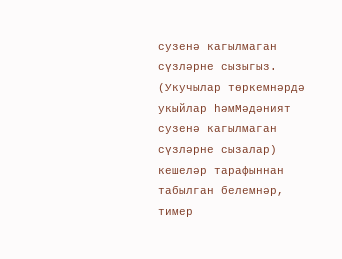сузенә кагылмаган сүзләрне сызыгыз.
(Укучылар төркемнәрдә укыйлар һәмМәдәният сузенә кагылмаган сүзләрне сызалар)
кешеләр тарафыннан табылган белемнәр, тимер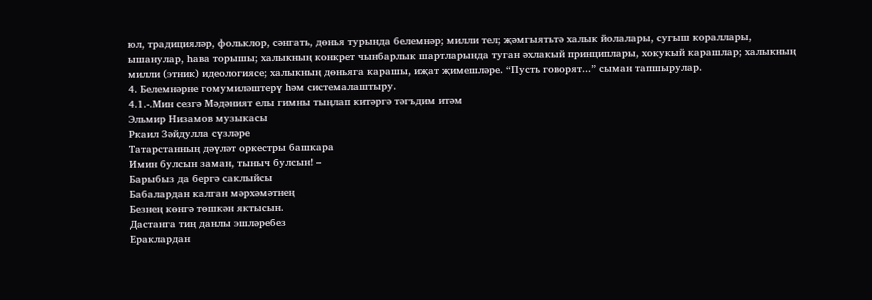юл, традицияләр, фольклор, сәнгать, дөнья турында белемнәр; милли тел; җәмгыятьтә халык йолалары, сугыш кораллары, ышанулар, һава торышы; халыкның конкрет чынбарлык шартларында туган әхлакый принциплары, хокукый карашлар; халыкның милли (этник) идеологиясе; халыкның дөньяга карашы, иҗат җимешләре. “Пусть говорят...” сыман тапшырулар.
4. Белемнәрне гомумиләштерү һәм системалаштыру.
4.1.-.Мин сезгә Мәдәният елы гимны тыңлап китәргә тәгъдим итәм
Эльмир Низамов музыкасы
Ркаил Зәйдулла сүзләре
Татарстанның дәүләт оркестры башкара
Имин булсын заман, тыныч булсын! –
Барыбыз да бергә саклыйсы
Бабалардан калган мәрхәмәтнең
Безнең көнгә төшкән яктысын.
Дастанга тиң данлы эшләребез
Ераклардан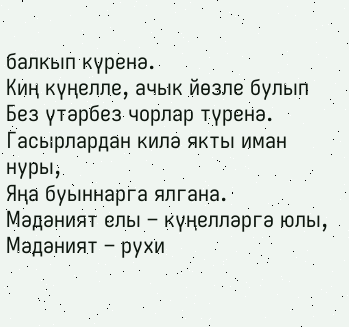балкып күренә.
Киң күңелле, ачык йөзле булып
Без үтәрбез чорлар түренә.
Гасырлардан килә якты иман нуры,
Яңа буыннарга ялгана.
Мәдәният елы – күңелләргә юлы,
Мәдәният – рухи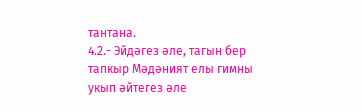тантана.
4.2.- Эйдәгез әле, тагын бер тапкыр Мәдәният елы гимны укып әйтегез әле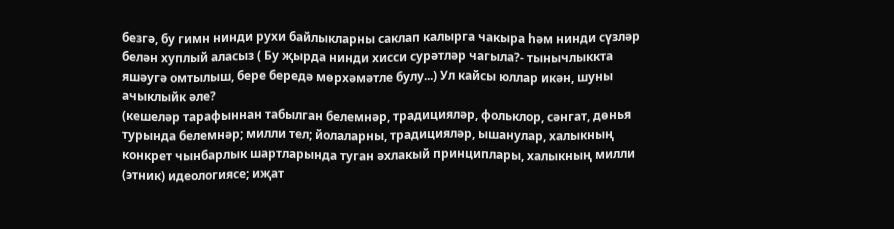безгә, бу гимн нинди рухи байлыкларны саклап калырга чакыра һәм нинди сүзләр белән хуплый аласыз ( Бу җырда нинди хисси сурәтләр чагыла?- тынычлыккта яшәугә омтылыш, бере бередә мөрхәмәтле булу...) Ул кайсы юллар икән, шуны ачыклыйк әле?
(кешеләр тарафыннан табылган белемнәр, традицияләр, фольклор, сәнгат, дөнья турында белемнәр; милли тел; йолаларны, традицияләр, ышанулар, халыкның конкрет чынбарлык шартларында туган әхлакый принциплары, халыкның милли (этник) идеологиясе; иҗат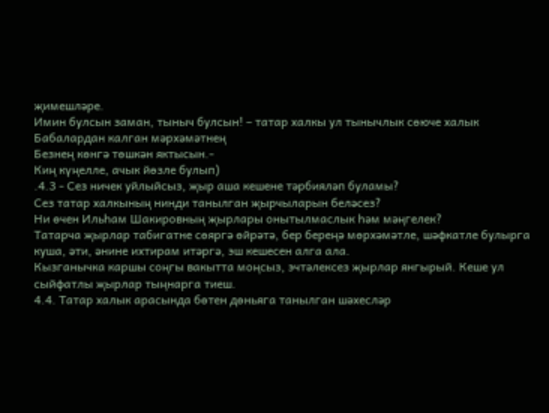җимешләре.
Имин булсын заман, тыныч булсын! – татар халкы ул тынычлык сөюче халык
Бабалардан калган мәрхәмәтнең
Безнең көнгә төшкән яктысын.-
Киң күңелле, ачык йөзле булып)
.4.3 - Сез ничек уйлыйсыз, җыр аша кешене тәрбияләп буламы?
Сез татар халкының нинди танылган җырчыларын беләсез?
Ни өчен Ильһам Шакировның җырлары онытылмаслык һәм мәңгелек?
Татарча җырлар табигатне сөяргә өйрәтә, бер береңә мөрхәмәтле, шәфкатле булырга куша, әти, әнине ихтирам итәргә, эш кешесен алга ала.
Кызганычка каршы соңгы вакытта моңсыз, эчтәлексез җырлар янгырый. Кеше ул сыйфатлы җырлар тыңнарга тиеш.
4.4. Татар халык арасында бөтен дөньяга танылган шәхесләр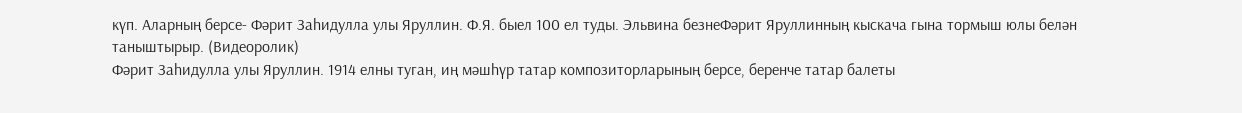күп. Аларның берсе- Фәрит Заһидулла улы Яруллин. Ф.Я. быел 100 ел туды. Эльвина безнеФәрит Яруллинның кыскача гына тормыш юлы белән таныштырыр. (Видеоролик)
Фәрит Заһидулла улы Яруллин. 1914 елны туган, иң мәшһүр татар композиторларының берсе, беренче татар балеты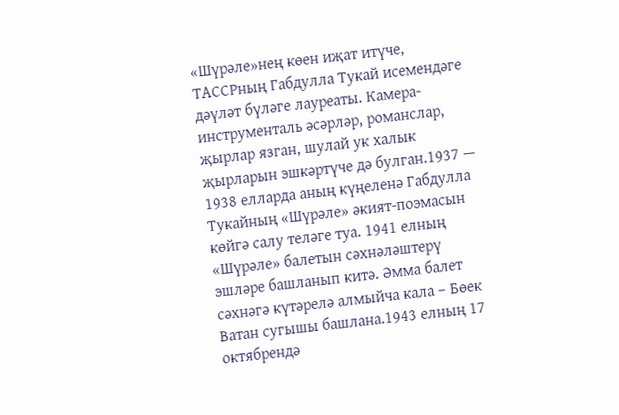«Шүрәле»нең көен иҗат итүче, ТАССРның Габдулла Тукай исемендәге дәүләт бүләге лауреаты. Камера-инструменталь әсәрләр, романслар, җырлар язган, шулай ук халык җырларын эшкәртүче дә булган.1937 — 1938 елларда аның күңеленә Габдулла Тукайның «Шүрәле» әкият-поэмасын көйгә салу теләге туа. 1941 елның «Шүрәле» балетын сәхнәләштерү эшләре башланып китә. Әмма балет сәхнәгә күтәрелә алмыйча кала – Бөек Ватан сугышы башлана.1943 елның 17 октябрендә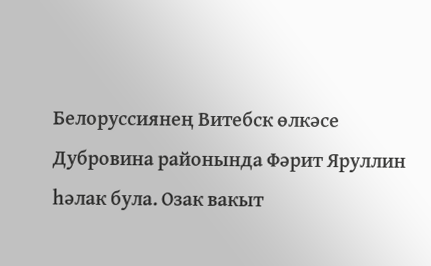Белоруссиянең Витебск өлкәсе Дубровина районында Фәрит Яруллин һәлак була. Озак вакыт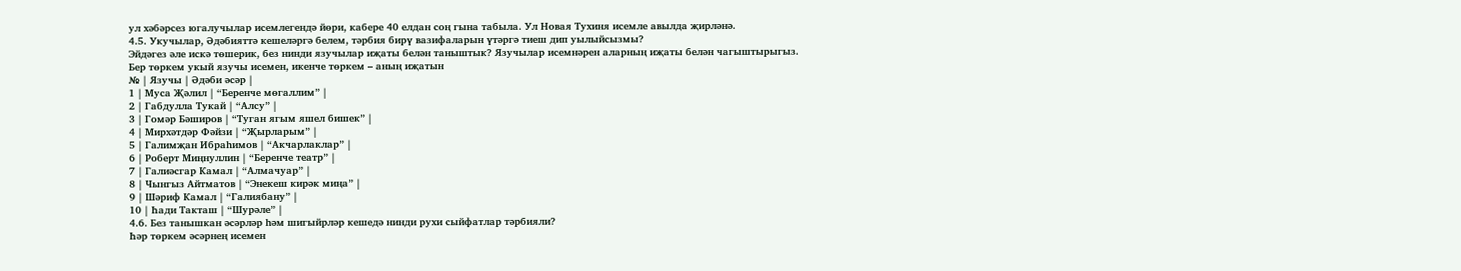ул хәбәрсез югалучылар исемлегендә йөри, кабере 40 елдан соң гына табыла. Ул Новая Тухиня исемле авылда җирләнә.
4.5. Укучылар, Әдәбияттә кешеләргә белем, тәрбия бирү вазифаларын үтәргә тиеш дип уылыйсызмы?
Эйдәгез әле искә төшерик, без нинди язучылар иҗаты белән таныштык? Язучылар исемнәрен аларның иҗаты белән чагыштырыгыз.
Бер төркем укый язучы исемен, икенче төркем – аның иҗатын
№ | Язучы | Әдәби әсәр |
1 | Муса Җәлил | “Беренче мөгаллим” |
2 | Габдулла Тукай | “Алсу” |
3 | Гомәр Бәширов | “Туган ягым яшел бишек” |
4 | Мирхәтдәр Фәйзи | “Җырларым” |
5 | Галимҗан Ибраһимов | “Акчарлаклар” |
6 | Роберт Миңнуллин | “Беренче театр” |
7 | Галиәсгар Камал | “Алмачуар” |
8 | Чынгыз Айтматов | “Энекеш кирәк миңа” |
9 | Шәриф Камал | “Галиябану” |
10 | Һади Такташ | “Шурәле” |
4.6. Без танышкан әсәрләр һәм шигыйрләр кешедә нинди рухи сыйфатлар тәрбияли?
Һәр төркем әсәрнең исемен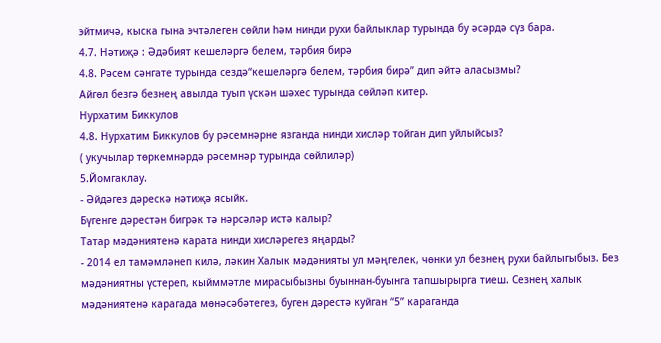эйтмичә, кыска гына эчтәлеген сөйли һәм нинди рухи байлыклар турында бу әсәрдә сүз бара.
4.7. Нәтиҗә : Әдәбият кешеләргә белем, тәрбия бирә
4.8. Рәсем сәнгате турында сездә“кешеләргә белем, тәрбия бирә” дип әйтә аласызмы?
Айгөл безгә безнең авылда туып үскән шәхес турында сөйләп китер.
Нурхатим Биккулов
4.8. Нурхатим Биккулов бу рәсемнәрне язганда нинди хисләр тойган дип уйлыйсыз?
( укучылар төркемнәрдә рәсемнәр турында сөйлиләр)
5.Йомгаклау.
- Әйдәгез дәрескә нәтиҗә ясыйк.
Бүгенге дәрестән бигрәк тә нәрсәләр истә калыр?
Татар мәдәниятенә карата нинди хисләрегез яңарды?
- 2014 ел тамәмләнеп килә, ләкин Халык мәдәнияты ул мәңгелек, чөнки ул безнең рухи байлыгыбыз. Без мәдәниятны үстереп, кыйммәтле мирасыбызны буыннан-буынга тапшырырга тиеш. Сезнең халык мәдәниятенә карагада мөнәсәбәтегез, буген дәрестә куйган “5” караганда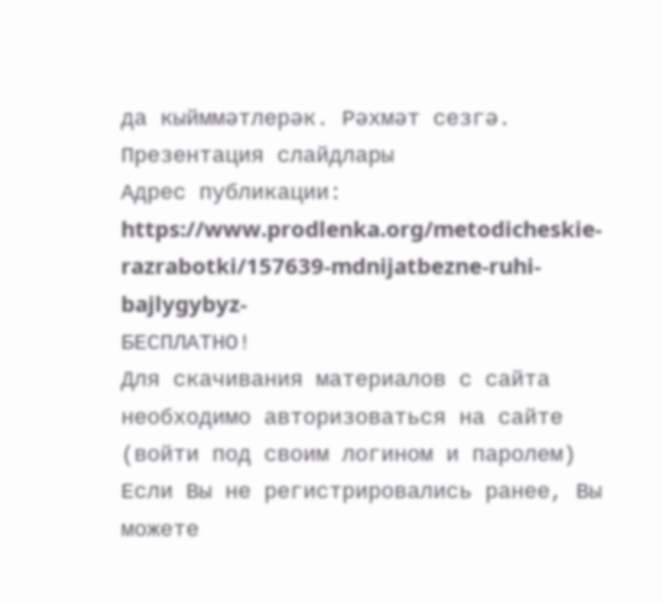да кыйммәтлерәк. Рәхмәт сезгә.
Презентация слайдлары
Адрес публикации: https://www.prodlenka.org/metodicheskie-razrabotki/157639-mdnijatbezne-ruhi-bajlygybyz-
БЕСПЛАТНО!
Для скачивания материалов с сайта необходимо авторизоваться на сайте (войти под своим логином и паролем)
Если Вы не регистрировались ранее, Вы можете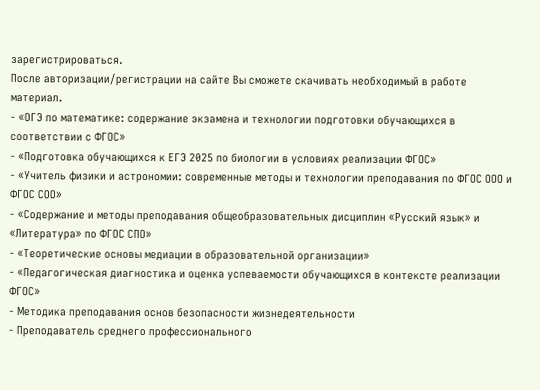зарегистрироваться.
После авторизации/регистрации на сайте Вы сможете скачивать необходимый в работе материал.
- «ОГЭ по математике: содержание экзамена и технологии подготовки обучающихся в соответствии с ФГОС»
- «Подготовка обучающихся к ЕГЭ 2025 по биологии в условиях реализации ФГОС»
- «Учитель физики и астрономии: современные методы и технологии преподавания по ФГОС ООО и ФГОС СОО»
- «Содержание и методы преподавания общеобразовательных дисциплин «Русский язык» и «Литература» по ФГОС СПО»
- «Теоретические основы медиации в образовательной организации»
- «Педагогическая диагностика и оценка успеваемости обучающихся в контексте реализации ФГОС»
- Методика преподавания основ безопасности жизнедеятельности
- Преподаватель среднего профессионального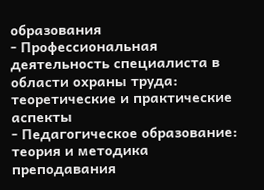образования
- Профессиональная деятельность специалиста в области охраны труда: теоретические и практические аспекты
- Педагогическое образование: теория и методика преподавания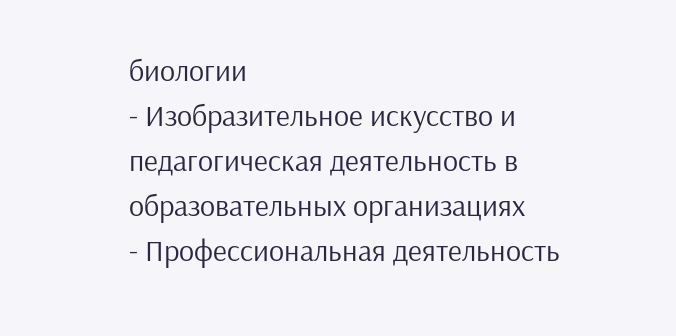биологии
- Изобразительное искусство и педагогическая деятельность в образовательных организациях
- Профессиональная деятельность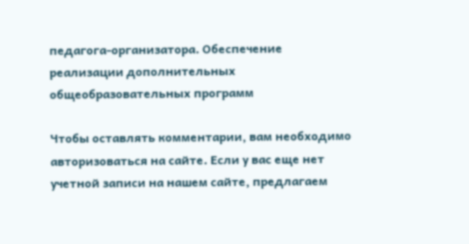педагога-организатора. Обеспечение реализации дополнительных общеобразовательных программ

Чтобы оставлять комментарии, вам необходимо авторизоваться на сайте. Если у вас еще нет учетной записи на нашем сайте, предлагаем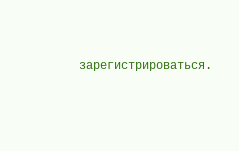зарегистрироваться.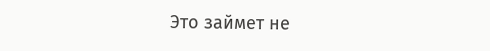Это займет не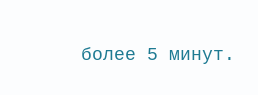более 5 минут.